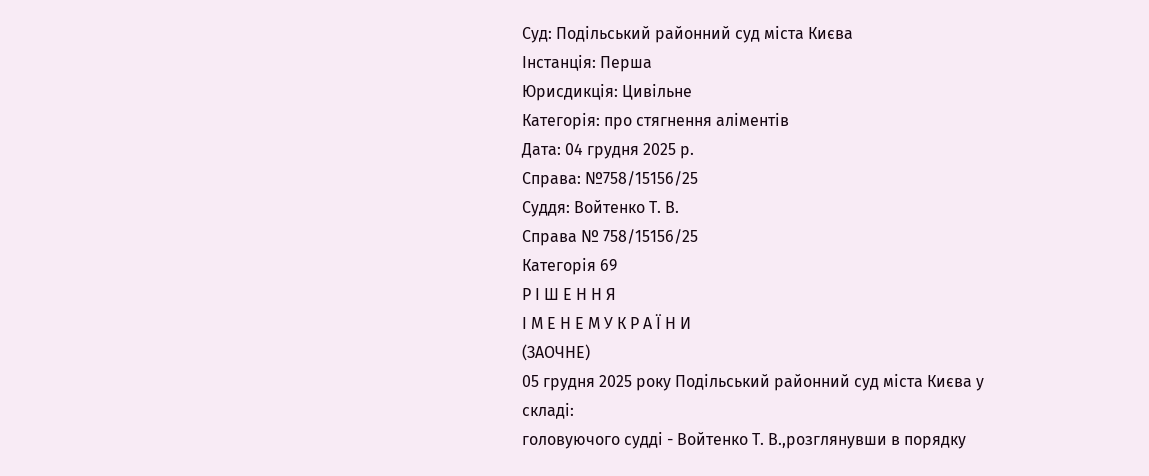Суд: Подільський районний суд міста Києва
Інстанція: Перша
Юрисдикція: Цивільне
Категорія: про стягнення аліментів
Дата: 04 грудня 2025 р.
Справа: №758/15156/25
Суддя: Войтенко Т. В.
Справа № 758/15156/25
Категорія 69
Р І Ш Е Н Н Я
І М Е Н Е М У К Р А Ї Н И
(ЗАОЧНЕ)
05 грудня 2025 року Подільський районний суд міста Києва у складі:
головуючого судді - Войтенко Т. В.,розглянувши в порядку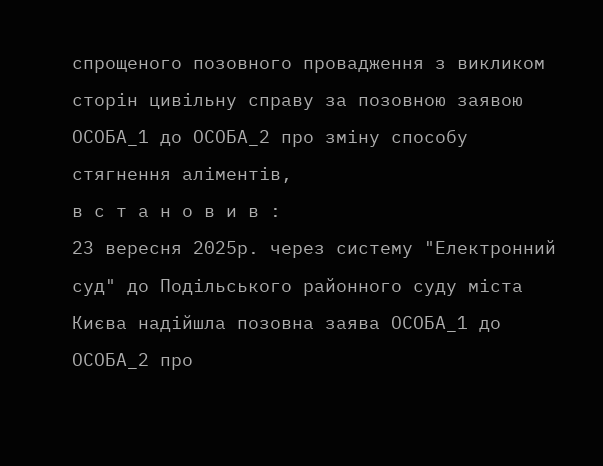спрощеного позовного провадження з викликом сторін цивільну справу за позовною заявою ОСОБА_1 до ОСОБА_2 про зміну способу стягнення аліментів,
в с т а н о в и в :
23 вересня 2025р. через систему "Електронний суд" до Подільського районного суду міста Києва надійшла позовна заява ОСОБА_1 до ОСОБА_2 про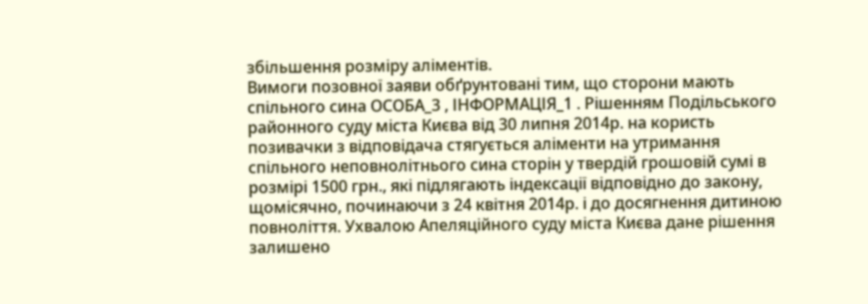збільшення розміру аліментів.
Вимоги позовної заяви обґрунтовані тим, що сторони мають спільного сина ОСОБА_3 , ІНФОРМАЦІЯ_1 . Рішенням Подільського районного суду міста Києва від 30 липня 2014р. на користь позивачки з відповідача стягується аліменти на утримання спільного неповнолітнього сина сторін у твердій грошовій сумі в розмірі 1500 грн., які підлягають індексації відповідно до закону, щомісячно, починаючи з 24 квітня 2014р. і до досягнення дитиною повноліття. Ухвалою Апеляційного суду міста Києва дане рішення залишено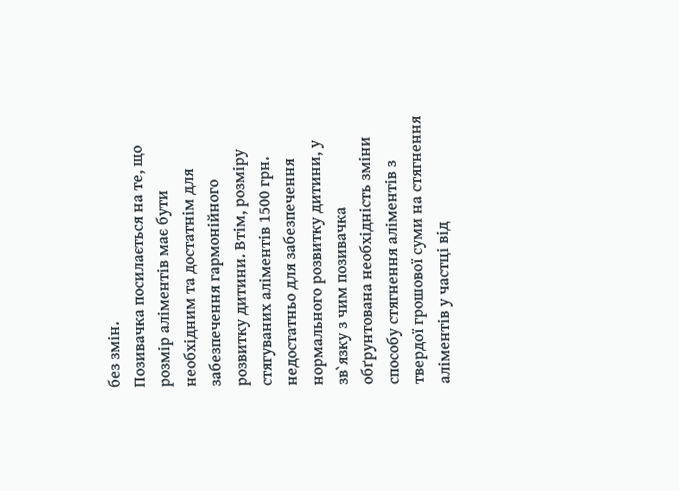без змін.
Позивачка посилається на те, що розмір аліментів має бути необхідним та достатнім для забезпечення гармонійного розвитку дитини. Втім, розміру стягуваних аліментів 1500 грн. недостатньо для забезпечення нормального розвитку дитини, у зв`язку з чим позивачка обґрунтована необхідність зміни способу стягнення аліментів з твердої грошової суми на стягнення аліментів у частці від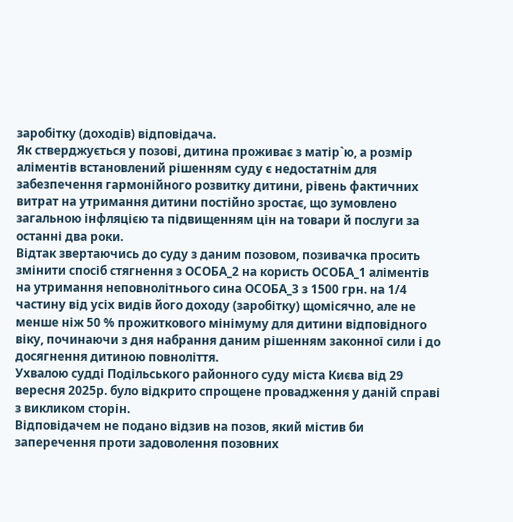заробітку (доходів) відповідача.
Як стверджується у позові, дитина проживає з матір`ю, а розмір аліментів встановлений рішенням суду є недостатнім для забезпечення гармонійного розвитку дитини, рівень фактичних витрат на утримання дитини постійно зростає, що зумовлено загальною інфляцією та підвищенням цін на товари й послуги за останні два роки.
Відтак звертаючись до суду з даним позовом, позивачка просить змінити спосіб стягнення з ОСОБА_2 на користь ОСОБА_1 аліментів на утримання неповнолітнього сина ОСОБА_3 з 1500 грн. на 1/4 частину від усіх видів його доходу (заробітку) щомісячно, але не менше ніж 50 % прожиткового мінімуму для дитини відповідного віку, починаючи з дня набрання даним рішенням законної сили і до досягнення дитиною повноліття.
Ухвалою судді Подільського районного суду міста Києва від 29 вересня 2025р. було відкрито спрощене провадження у даній справі з викликом сторін.
Відповідачем не подано відзив на позов, який містив би заперечення проти задоволення позовних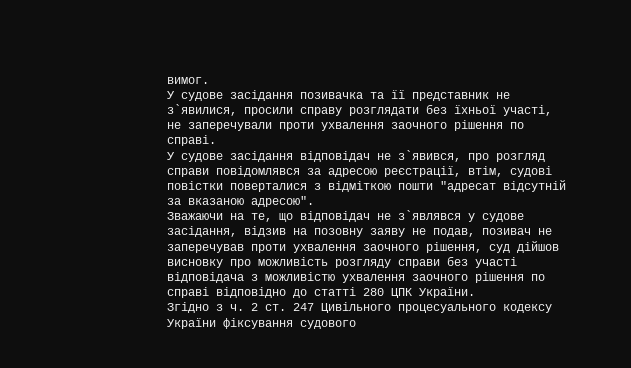вимог.
У судове засідання позивачка та її представник не з`явилися, просили справу розглядати без їхньої участі, не заперечували проти ухвалення заочного рішення по справі.
У судове засідання відповідач не з`явився, про розгляд справи повідомлявся за адресою реєстрації, втім, судові повістки поверталися з відміткою пошти "адресат відсутній за вказаною адресою".
Зважаючи на те, що відповідач не з`являвся у судове засідання, відзив на позовну заяву не подав, позивач не заперечував проти ухвалення заочного рішення, суд дійшов висновку про можливість розгляду справи без участі відповідача з можливістю ухвалення заочного рішення по справі відповідно до статті 280 ЦПК України.
Згідно з ч. 2 ст. 247 Цивільного процесуального кодексу України фіксування судового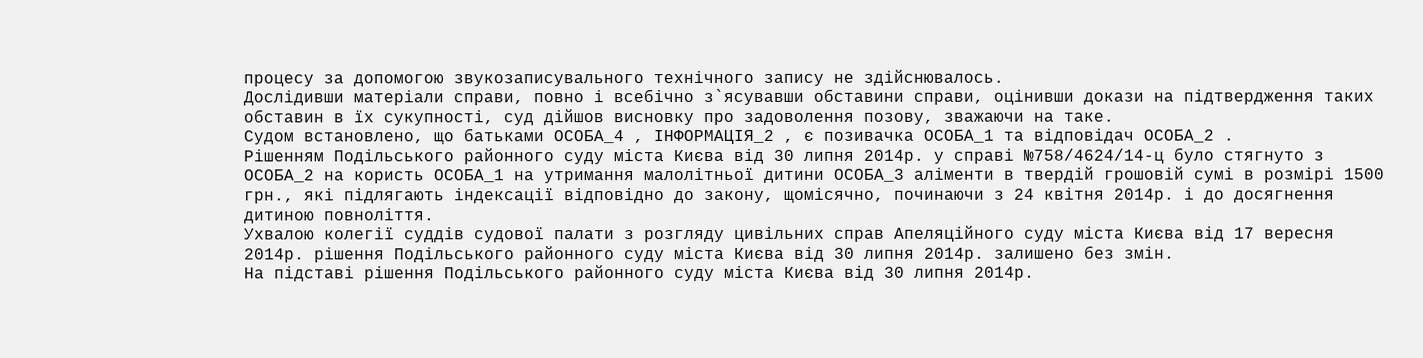процесу за допомогою звукозаписувального технічного запису не здійснювалось.
Дослідивши матеріали справи, повно і всебічно з`ясувавши обставини справи, оцінивши докази на підтвердження таких обставин в їх сукупності, суд дійшов висновку про задоволення позову, зважаючи на таке.
Судом встановлено, що батьками ОСОБА_4 , ІНФОРМАЦІЯ_2 , є позивачка ОСОБА_1 та відповідач ОСОБА_2 .
Рішенням Подільського районного суду міста Києва від 30 липня 2014р. у справі №758/4624/14-ц було стягнуто з ОСОБА_2 на користь ОСОБА_1 на утримання малолітньої дитини ОСОБА_3 аліменти в твердій грошовій сумі в розмірі 1500 грн., які підлягають індексації відповідно до закону, щомісячно, починаючи з 24 квітня 2014р. і до досягнення дитиною повноліття.
Ухвалою колегії суддів судової палати з розгляду цивільних справ Апеляційного суду міста Києва від 17 вересня 2014р. рішення Подільського районного суду міста Києва від 30 липня 2014р. залишено без змін.
На підставі рішення Подільського районного суду міста Києва від 30 липня 2014р.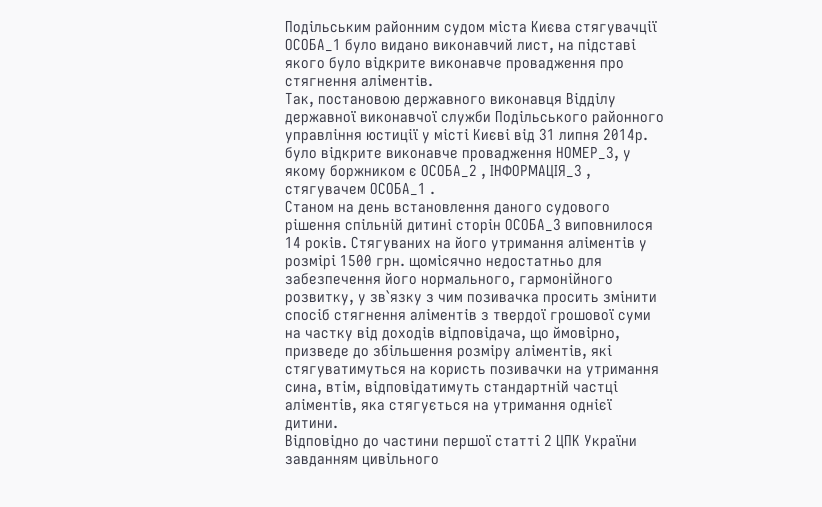Подільським районним судом міста Києва стягувачції ОСОБА_1 було видано виконавчий лист, на підставі якого було відкрите виконавче провадження про стягнення аліментів.
Так, постановою державного виконавця Відділу державної виконавчої служби Подільського районного управління юстиції у місті Києві від 31 липня 2014р. було відкрите виконавче провадження НОМЕР_3, у якому боржником є ОСОБА_2 , ІНФОРМАЦІЯ_3 , стягувачем ОСОБА_1 .
Станом на день встановлення даного судового рішення спільній дитині сторін ОСОБА_3 виповнилося 14 років. Стягуваних на його утримання аліментів у розмірі 1500 грн. щомісячно недостатньо для забезпечення його нормального, гармонійного розвитку, у зв`язку з чим позивачка просить змінити спосіб стягнення аліментів з твердої грошової суми на частку від доходів відповідача, що ймовірно, призведе до збільшення розміру аліментів, які стягуватимуться на користь позивачки на утримання сина, втім, відповідатимуть стандартній частці аліментів, яка стягується на утримання однієї дитини.
Відповідно до частини першої статті 2 ЦПК України завданням цивільного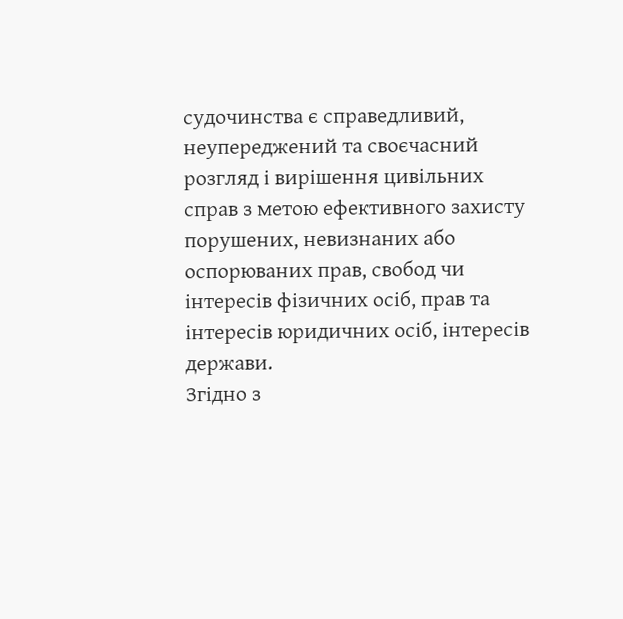судочинства є справедливий, неупереджений та своєчасний розгляд і вирішення цивільних справ з метою ефективного захисту порушених, невизнаних або оспорюваних прав, свобод чи інтересів фізичних осіб, прав та інтересів юридичних осіб, інтересів держави.
Згідно з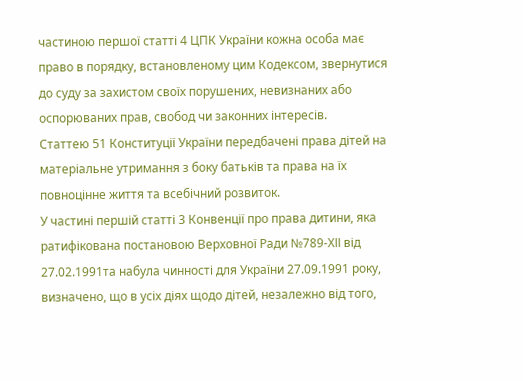частиною першої статті 4 ЦПК України кожна особа має право в порядку, встановленому цим Кодексом, звернутися до суду за захистом своїх порушених, невизнаних або оспорюваних прав, свобод чи законних інтересів.
Статтею 51 Конституції України передбачені права дітей на матеріальне утримання з боку батьків та права на їх повноцінне життя та всебічний розвиток.
У частині першій статті 3 Конвенції про права дитини, яка ратифікована постановою Верховної Ради №789-ХІІ від 27.02.1991та набула чинності для України 27.09.1991 року, визначено, що в усіх діях щодо дітей, незалежно від того,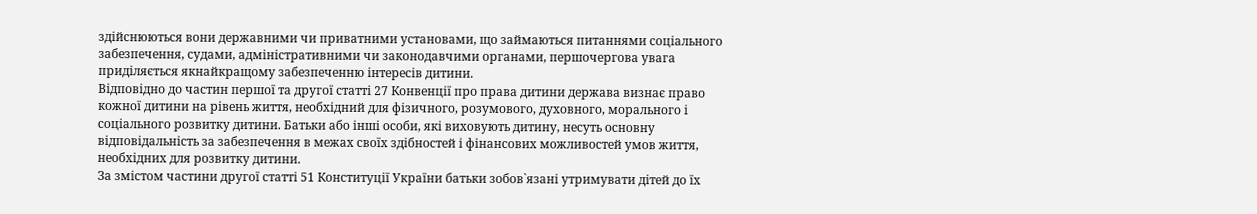здійснюються вони державними чи приватними установами, що займаються питаннями соціального забезпечення, судами, адміністративними чи законодавчими органами, першочергова увага приділяється якнайкращому забезпеченню інтересів дитини.
Відповідно до частин першої та другої статті 27 Конвенції про права дитини держава визнає право кожної дитини на рівень життя, необхідний для фізичного, розумового, духовного, морального і соціального розвитку дитини. Батьки або інші особи, які виховують дитину, несуть основну відповідальність за забезпечення в межах своїх здібностей і фінансових можливостей умов життя, необхідних для розвитку дитини.
За змістом частини другої статті 51 Конституції України батьки зобов`язані утримувати дітей до їх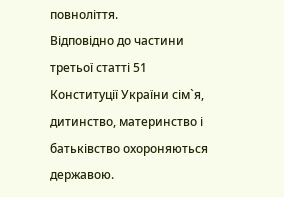повноліття.
Відповідно до частини третьої статті 51 Конституції України сім`я, дитинство, материнство і батьківство охороняються державою.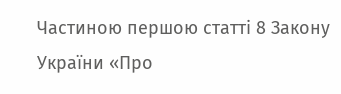Частиною першою статті 8 Закону України «Про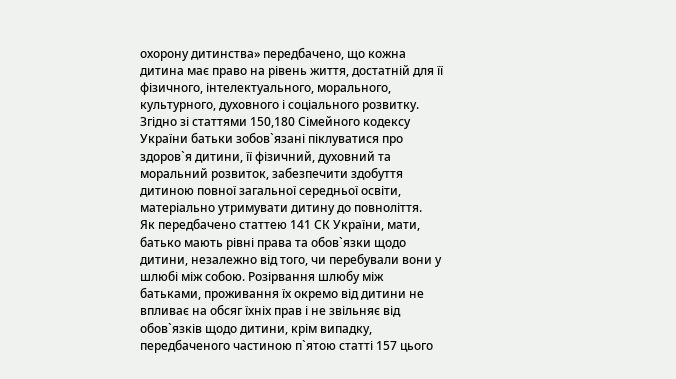охорону дитинства» передбачено, що кожна дитина має право на рівень життя, достатній для її фізичного, інтелектуального, морального, культурного, духовного і соціального розвитку.
Згідно зі статтями 150,180 Сімейного кодексу України батьки зобов`язані піклуватися про здоров`я дитини, її фізичний, духовний та моральний розвиток, забезпечити здобуття дитиною повної загальної середньої освіти, матеріально утримувати дитину до повноліття.
Як передбачено статтею 141 СК України, мати, батько мають рівні права та обов`язки щодо дитини, незалежно від того, чи перебували вони у шлюбі між собою. Розірвання шлюбу між батьками, проживання їх окремо від дитини не впливає на обсяг їхніх прав і не звільняє від обов`язків щодо дитини, крім випадку, передбаченого частиною п`ятою статті 157 цього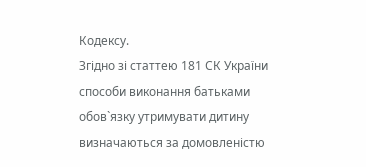Кодексу.
Згідно зі статтею 181 СК України способи виконання батьками обов`язку утримувати дитину визначаються за домовленістю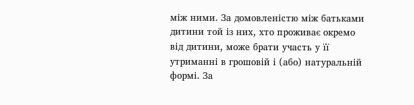між ними. За домовленістю між батьками дитини той із них, хто проживає окремо від дитини, може брати участь у її утриманні в грошовій і (або) натуральній формі. За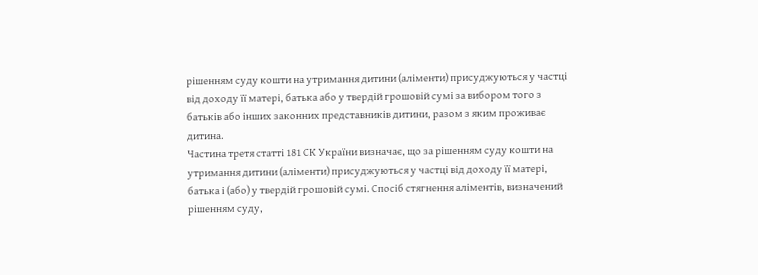рішенням суду кошти на утримання дитини (аліменти) присуджуються у частці від доходу її матері, батька або у твердій грошовій сумі за вибором того з батьків або інших законних представників дитини, разом з яким проживає дитина.
Частина третя статті 181 СК України визначає, що за рішенням суду кошти на утримання дитини (аліменти) присуджуються у частці від доходу її матері, батька і (або) у твердій грошовій сумі. Спосіб стягнення аліментів, визначений рішенням суду,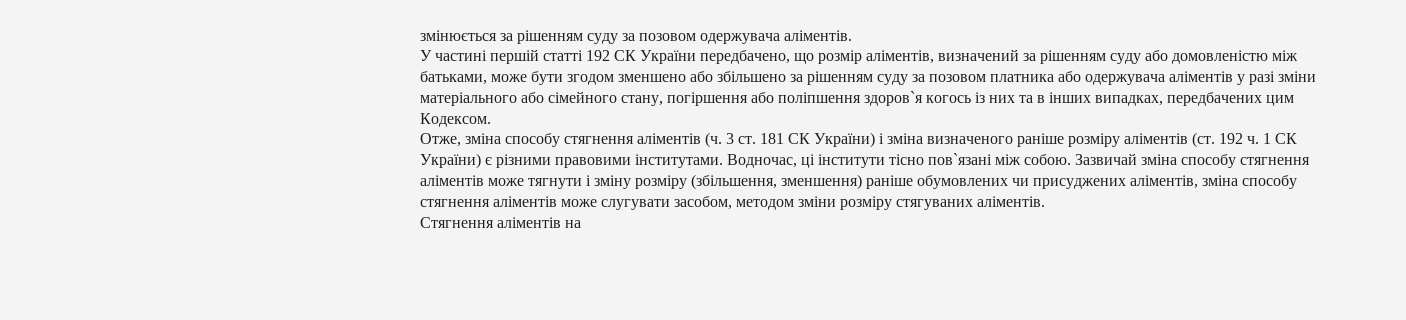змінюється за рішенням суду за позовом одержувача аліментів.
У частині першій статті 192 СК України передбачено, що розмір аліментів, визначений за рішенням суду або домовленістю між батьками, може бути згодом зменшено або збільшено за рішенням суду за позовом платника або одержувача аліментів у разі зміни матеріального або сімейного стану, погіршення або поліпшення здоров`я когось із них та в інших випадках, передбачених цим Кодексом.
Отже, зміна способу стягнення аліментів (ч. 3 ст. 181 СК України) і зміна визначеного раніше розміру аліментів (ст. 192 ч. 1 СК України) є різними правовими інститутами. Водночас, ці інститути тісно пов`язані між собою. Зазвичай зміна способу стягнення аліментів може тягнути і зміну розміру (збільшення, зменшення) раніше обумовлених чи присуджених аліментів, зміна способу стягнення аліментів може слугувати засобом, методом зміни розміру стягуваних аліментів.
Стягнення аліментів на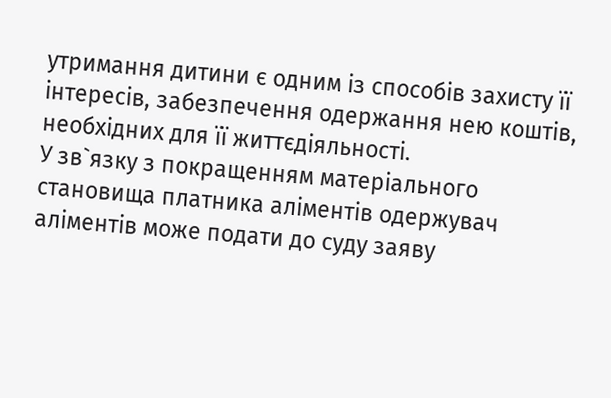утримання дитини є одним із способів захисту її інтересів, забезпечення одержання нею коштів, необхідних для її життєдіяльності.
У зв`язку з покращенням матеріального становища платника аліментів одержувач аліментів може подати до суду заяву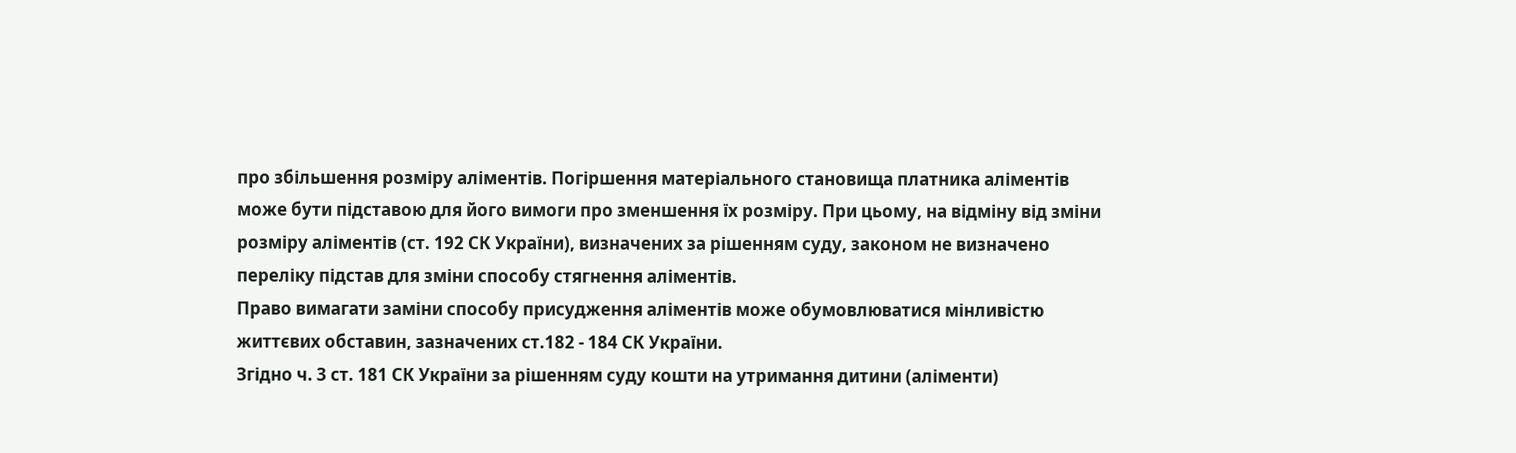про збільшення розміру аліментів. Погіршення матеріального становища платника аліментів може бути підставою для його вимоги про зменшення їх розміру. При цьому, на відміну від зміни розміру аліментів (ст. 192 СК України), визначених за рішенням суду, законом не визначено переліку підстав для зміни способу стягнення аліментів.
Право вимагати заміни способу присудження аліментів може обумовлюватися мінливістю життєвих обставин, зазначених ст.182 - 184 СК України.
Згідно ч. 3 ст. 181 СК України за рішенням суду кошти на утримання дитини (аліменти)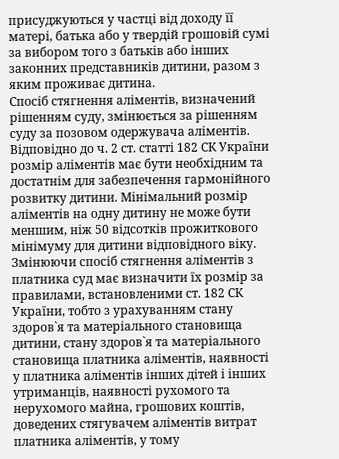присуджуються у частці від доходу її матері, батька або у твердій грошовій сумі за вибором того з батьків або інших законних представників дитини, разом з яким проживає дитина.
Спосіб стягнення аліментів, визначений рішенням суду, змінюється за рішенням суду за позовом одержувача аліментів.
Відповідно до ч. 2 ст. статті 182 СК України розмір аліментів має бути необхідним та достатнім для забезпечення гармонійного розвитку дитини. Мінімальний розмір аліментів на одну дитину не може бути меншим, ніж 50 відсотків прожиткового мінімуму для дитини відповідного віку.
Змінюючи спосіб стягнення аліментів з платника суд має визначити їх розмір за правилами, встановленими ст. 182 СК України, тобто з урахуванням стану здоров`я та матеріального становища дитини, стану здоров`я та матеріального становища платника аліментів, наявності у платника аліментів інших дітей і інших утриманців, наявності рухомого та нерухомого майна, грошових коштів, доведених стягувачем аліментів витрат платника аліментів, у тому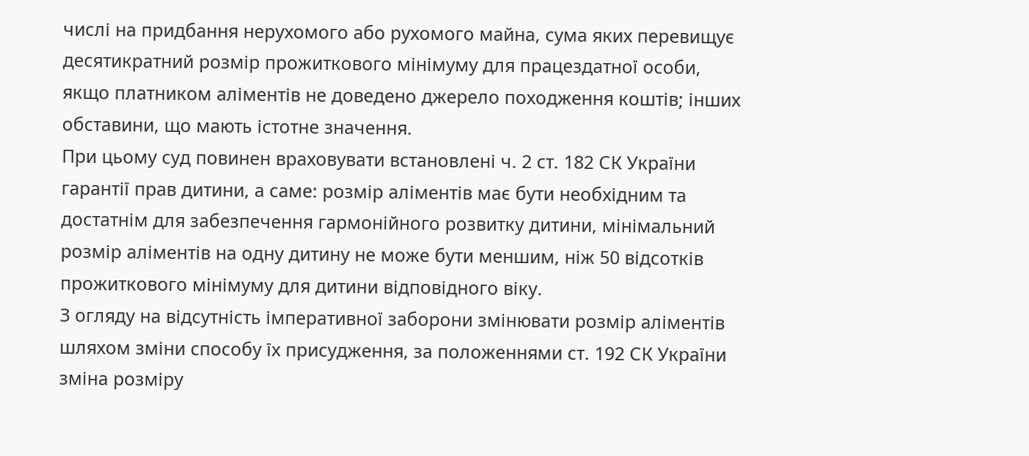числі на придбання нерухомого або рухомого майна, сума яких перевищує десятикратний розмір прожиткового мінімуму для працездатної особи, якщо платником аліментів не доведено джерело походження коштів; інших обставини, що мають істотне значення.
При цьому суд повинен враховувати встановлені ч. 2 ст. 182 СК України гарантії прав дитини, а саме: розмір аліментів має бути необхідним та достатнім для забезпечення гармонійного розвитку дитини, мінімальний розмір аліментів на одну дитину не може бути меншим, ніж 50 відсотків прожиткового мінімуму для дитини відповідного віку.
З огляду на відсутність імперативної заборони змінювати розмір аліментів шляхом зміни способу їх присудження, за положеннями ст. 192 СК України зміна розміру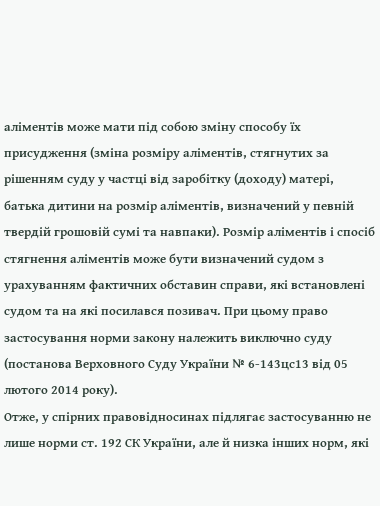аліментів може мати під собою зміну способу їх присудження (зміна розміру аліментів, стягнутих за рішенням суду у частці від заробітку (доходу) матері, батька дитини на розмір аліментів, визначений у певній твердій грошовій сумі та навпаки). Розмір аліментів і спосіб стягнення аліментів може бути визначений судом з урахуванням фактичних обставин справи, які встановлені судом та на які посилався позивач. При цьому право застосування норми закону належить виключно суду (постанова Верховного Суду України № 6-143цс13 від 05 лютого 2014 року).
Отже, у спірних правовідносинах підлягає застосуванню не лише норми ст. 192 СК України, але й низка інших норм, які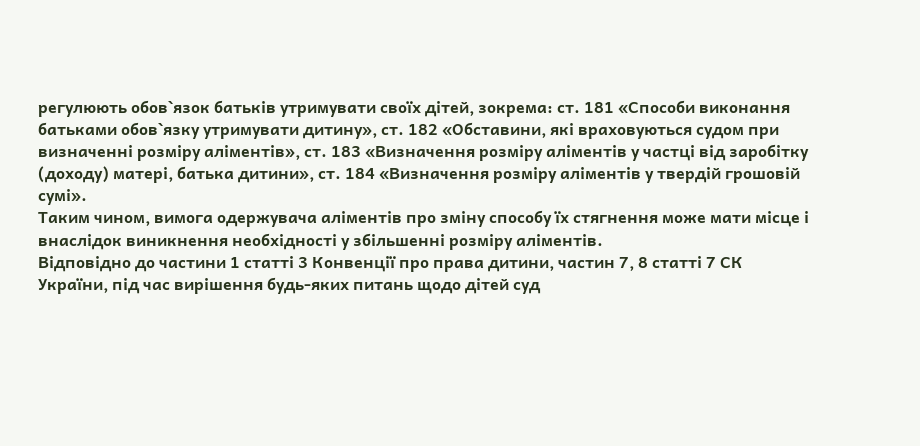регулюють обов`язок батьків утримувати своїх дітей, зокрема: ст. 181 «Способи виконання батьками обов`язку утримувати дитину», ст. 182 «Обставини, які враховуються судом при визначенні розміру аліментів», ст. 183 «Визначення розміру аліментів у частці від заробітку (доходу) матері, батька дитини», ст. 184 «Визначення розміру аліментів у твердій грошовій сумі».
Таким чином, вимога одержувача аліментів про зміну способу їх стягнення може мати місце і внаслідок виникнення необхідності у збільшенні розміру аліментів.
Відповідно до частини 1 статті 3 Конвенції про права дитини, частин 7, 8 статті 7 СК України, під час вирішення будь-яких питань щодо дітей суд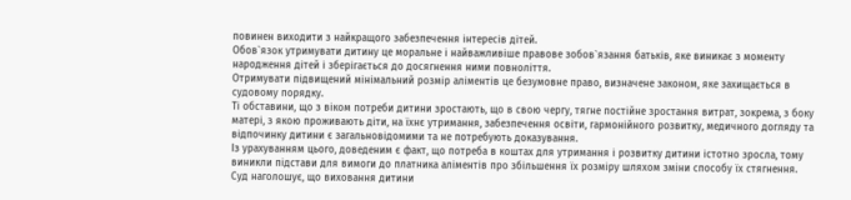повинен виходити з найкращого забезпечення інтересів дітей.
Обов`язок утримувати дитину це моральне і найважливіше правове зобов`язання батьків, яке виникає з моменту народження дітей і зберігається до досягнення ними повноліття.
Отримувати підвищений мінімальний розмір аліментів це безумовне право, визначене законом, яке захищається в судовому порядку.
Ті обставини, що з віком потреби дитини зростають, що в свою чергу, тягне постійне зростання витрат, зокрема, з боку матері, з якою проживають діти, на їхнє утримання, забезпечення освіти, гармонійного розвитку, медичного догляду та відпочинку дитини є загальновідомими та не потребують доказування.
Із урахуванням цього, доведеним є факт, що потреба в коштах для утримання і розвитку дитини істотно зросла, тому виникли підстави для вимоги до платника аліментів про збільшення їх розміру шляхом зміни способу їх стягнення.
Суд наголошує, що виховання дитини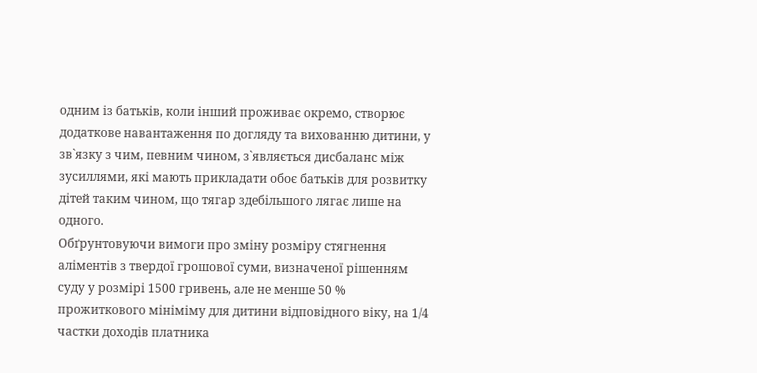одним із батьків, коли інший проживає окремо, створює додаткове навантаження по догляду та вихованню дитини, у зв`язку з чим, певним чином, з`являється дисбаланс між зусиллями, які мають прикладати обоє батьків для розвитку дітей таким чином, що тягар здебільшого лягає лише на одного.
Обґрунтовуючи вимоги про зміну розміру стягнення аліментів з твердої грошової суми, визначеної рішенням суду у розмірі 1500 гривень, але не менше 50 % прожиткового мініміму для дитини відповідного віку, на 1/4 частки доходів платника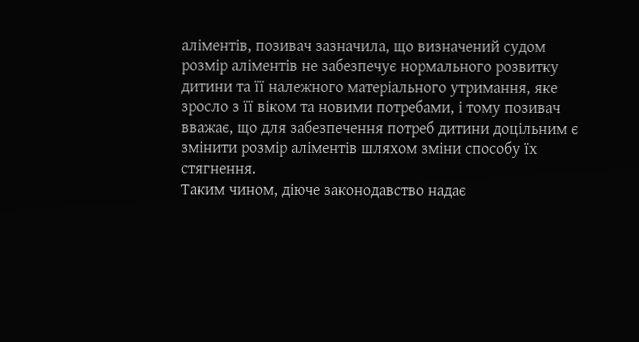аліментів, позивач зазначила, що визначений судом розмір аліментів не забезпечує нормального розвитку дитини та її належного матеріального утримання, яке зросло з її віком та новими потребами, і тому позивач вважає, що для забезпечення потреб дитини доцільним є змінити розмір аліментів шляхом зміни способу їх стягнення.
Таким чином, діюче законодавство надає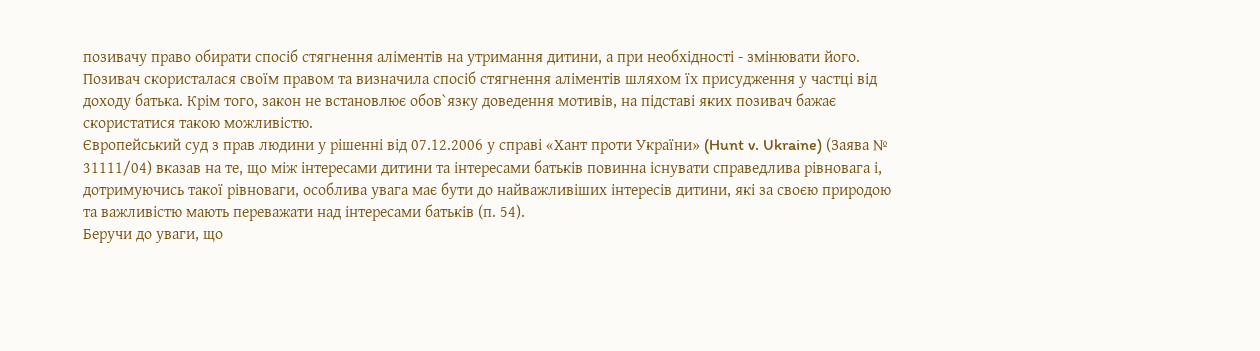позивачу право обирати спосіб стягнення аліментів на утримання дитини, а при необхідності - змінювати його. Позивач скористалася своїм правом та визначила спосіб стягнення аліментів шляхом їх присудження у частці від доходу батька. Крім того, закон не встановлює обов`язку доведення мотивів, на підставі яких позивач бажає скористатися такою можливістю.
Європейський суд з прав людини у рішенні від 07.12.2006 у справі «Хант проти України» (Hunt v. Ukraine) (Заява № 31111/04) вказав на те, що між інтересами дитини та інтересами батьків повинна існувати справедлива рівновага і, дотримуючись такої рівноваги, особлива увага має бути до найважливіших інтересів дитини, які за своєю природою та важливістю мають переважати над інтересами батьків (п. 54).
Беручи до уваги, що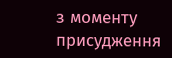з моменту присудження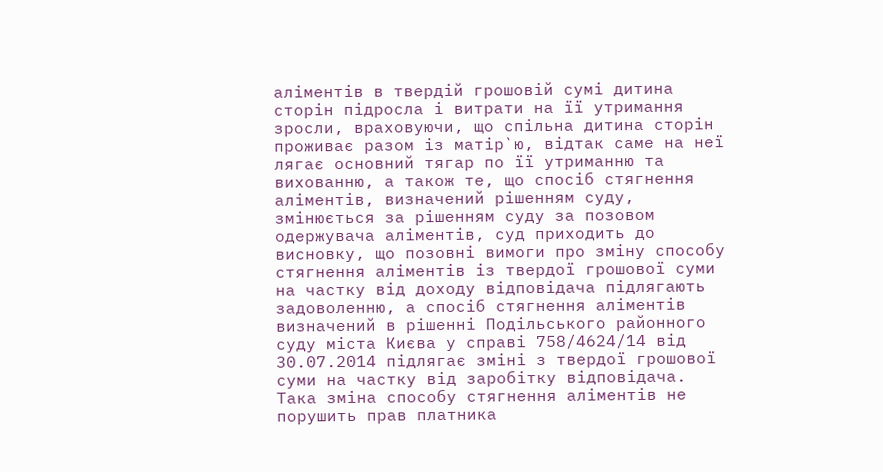аліментів в твердій грошовій сумі дитина сторін підросла і витрати на її утримання зросли, враховуючи, що спільна дитина сторін проживає разом із матір`ю, відтак саме на неї лягає основний тягар по її утриманню та вихованню, а також те, що спосіб стягнення аліментів, визначений рішенням суду, змінюється за рішенням суду за позовом одержувача аліментів, суд приходить до висновку, що позовні вимоги про зміну способу стягнення аліментів із твердої грошової суми на частку від доходу відповідача підлягають задоволенню, а спосіб стягнення аліментів визначений в рішенні Подільського районного суду міста Києва у справі 758/4624/14 від 30.07.2014 підлягає зміні з твердої грошової суми на частку від заробітку відповідача.
Така зміна способу стягнення аліментів не порушить прав платника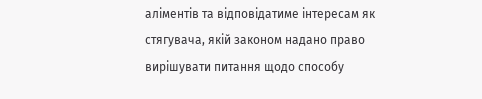аліментів та відповідатиме інтересам як стягувача, якій законом надано право вирішувати питання щодо способу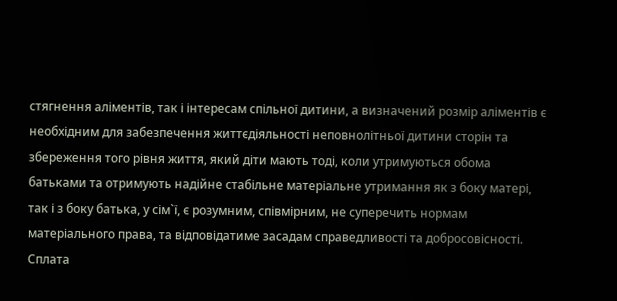стягнення аліментів, так і інтересам спільної дитини, а визначений розмір аліментів є необхідним для забезпечення життєдіяльності неповнолітньої дитини сторін та збереження того рівня життя, який діти мають тоді, коли утримуються обома батьками та отримують надійне стабільне матеріальне утримання як з боку матері, так і з боку батька, у сім`ї, є розумним, співмірним, не суперечить нормам матеріального права, та відповідатиме засадам справедливості та добросовісності.
Сплата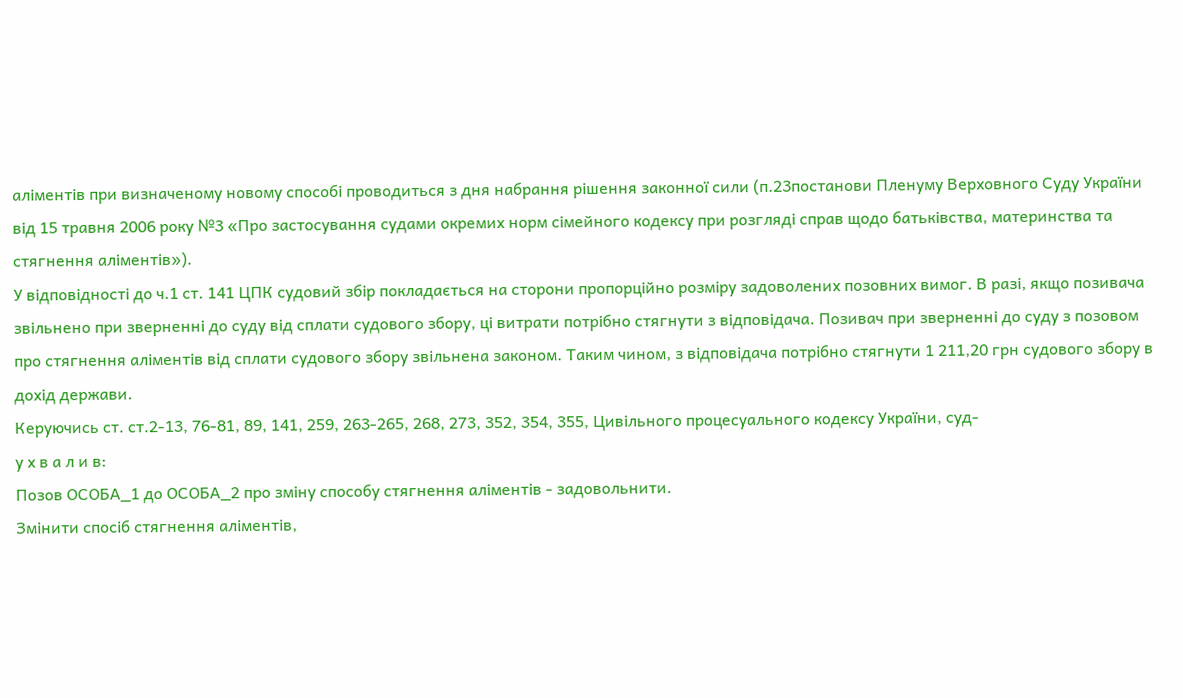аліментів при визначеному новому способі проводиться з дня набрання рішення законної сили (п.23постанови Пленуму Верховного Суду України від 15 травня 2006 року №3 «Про застосування судами окремих норм сімейного кодексу при розгляді справ щодо батьківства, материнства та стягнення аліментів»).
У відповідності до ч.1 ст. 141 ЦПК судовий збір покладається на сторони пропорційно розміру задоволених позовних вимог. В разі, якщо позивача звільнено при зверненні до суду від сплати судового збору, ці витрати потрібно стягнути з відповідача. Позивач при зверненні до суду з позовом про стягнення аліментів від сплати судового збору звільнена законом. Таким чином, з відповідача потрібно стягнути 1 211,20 грн судового збору в дохід держави.
Керуючись ст. ст.2-13, 76-81, 89, 141, 259, 263-265, 268, 273, 352, 354, 355, Цивільного процесуального кодексу України, суд-
у х в а л и в:
Позов ОСОБА_1 до ОСОБА_2 про зміну способу стягнення аліментів - задовольнити.
Змінити спосіб стягнення аліментів,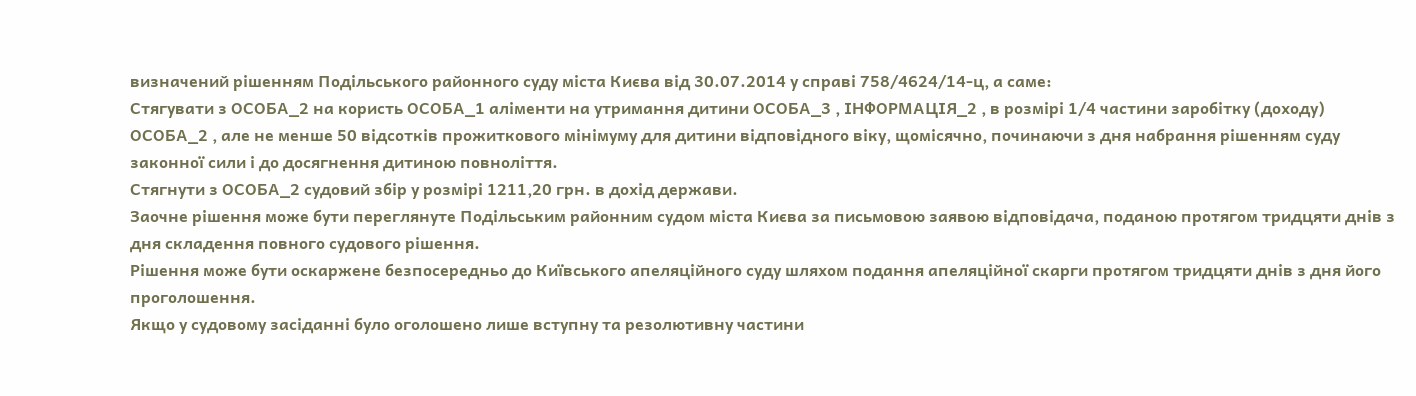визначений рішенням Подільського районного суду міста Києва від 30.07.2014 у справі 758/4624/14-ц, а саме:
Стягувати з ОСОБА_2 на користь ОСОБА_1 аліменти на утримання дитини ОСОБА_3 , ІНФОРМАЦІЯ_2 , в розмірі 1/4 частини заробітку (доходу) ОСОБА_2 , але не менше 50 відсотків прожиткового мінімуму для дитини відповідного віку, щомісячно, починаючи з дня набрання рішенням суду законної сили і до досягнення дитиною повноліття.
Стягнути з ОСОБА_2 судовий збір у розмірі 1211,20 грн. в дохід держави.
Заочне рішення може бути переглянуте Подільським районним судом міста Києва за письмовою заявою відповідача, поданою протягом тридцяти днів з дня складення повного судового рішення.
Рішення може бути оскаржене безпосередньо до Київського апеляційного суду шляхом подання апеляційної скарги протягом тридцяти днів з дня його проголошення.
Якщо у судовому засіданні було оголошено лише вступну та резолютивну частини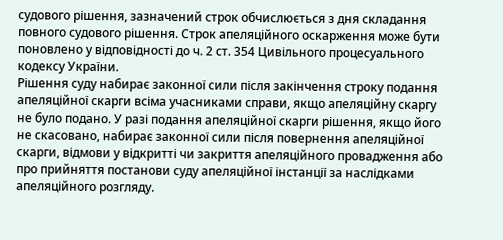судового рішення, зазначений строк обчислюється з дня складання повного судового рішення. Строк апеляційного оскарження може бути поновлено у відповідності до ч. 2 ст. 354 Цивільного процесуального кодексу України.
Рішення суду набирає законної сили після закінчення строку подання апеляційної скарги всіма учасниками справи, якщо апеляційну скаргу не було подано. У разі подання апеляційної скарги рішення, якщо його не скасовано, набирає законної сили після повернення апеляційної скарги, відмови у відкритті чи закриття апеляційного провадження або про прийняття постанови суду апеляційної інстанції за наслідками апеляційного розгляду.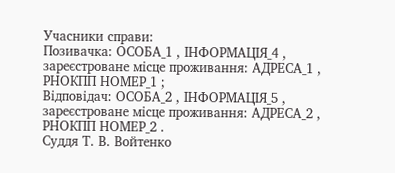Учасники справи:
Позивачка: ОСОБА_1 , ІНФОРМАЦІЯ_4 , зареєстроване місце проживання: АДРЕСА_1 , РНОКПП НОМЕР_1 ;
Відповідач: ОСОБА_2 , ІНФОРМАЦІЯ_5 , зареєстроване місце проживання: АДРЕСА_2 , РНОКПП НОМЕР_2 .
Суддя Т. В. Войтенко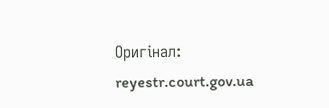Оригінал: reyestr.court.gov.ua